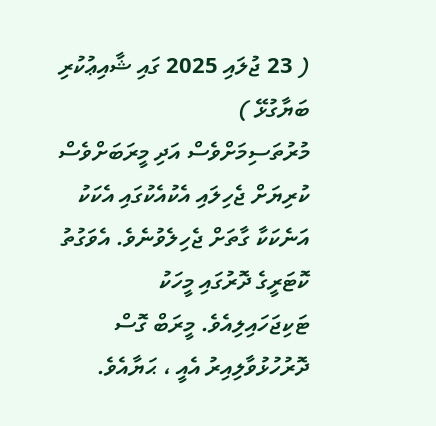( 23 ޖުލައި 2025 ގައި ޝާއިޢުކުރި ބަޔާގުޅޭ )
މުރުތަސިމަށްވެސް އަދި މީރަބަށްވެސް ކުރިޔަށް ޖެހިލައި އެކުއެކުގައި އެކަކު އަނެކަކާ ގާތަށް ޖެހިލެވުނެވެ. އެވަގުތު ކޮޓަރީގެ ދޮރުގައި މީހަކު ޓަކިޖަހައިލިއެވެ. މީރަބް ގޮސް ދޮރުހުޅުވާލިއިރު އެއީ ، ޙަޔާއެވެ.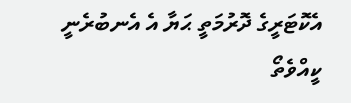އެކޮޓަރީގެ ދޮރުމަތީ ޙަޔާ އެ އެނބުރެނީ ކީއްވެތޯ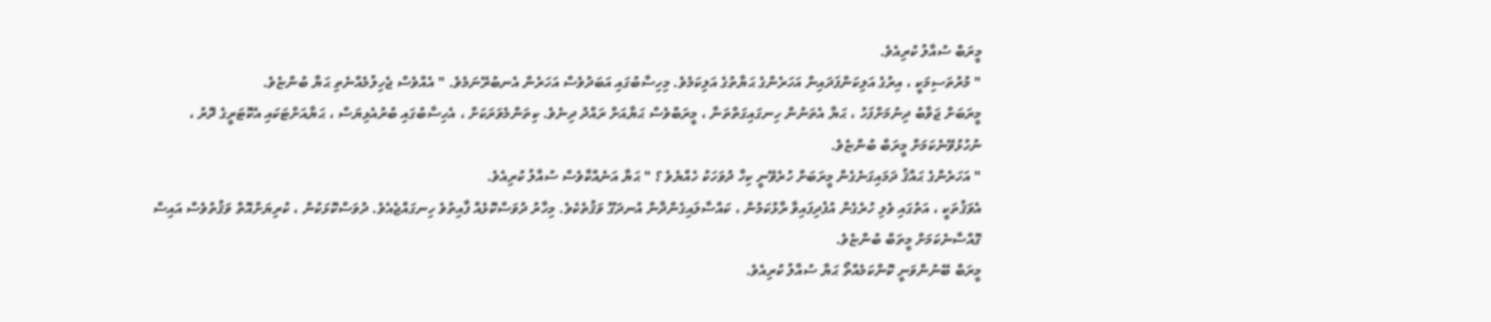މީރަބް ސުއާލު ކުރިއެވެ.
" މުރުތަސިމަކީ ، އިރުގެ އަލިކަންފަދައިން އަހަރެންގެ ޙަޔާތުގެ އަލިކަމެވެ. މިހިސާބުގައި އަބަދުވެސް އަހަރެން އެނބުރޭނަމެވެ. " އެއްވެސް ޖެހިލުމެއްނެތި ޙަޔާ ބުންޏެވެ.
މީރަބަށް ޖަވާބު ދިނުމަށްފަހު ، ޙަޔާ އެތަނުން ހިނގައިގަތްތަނާ ، މީރަބްވެސް ޙަޔާއަށް ރައްދު ދިނެވެ. ކިތަންމެވަރަކަށް ، އެހިސާބުގައި ބުރުއެޅިޔަސް ، ޙަޔާއަށްޓަކައި އެކޮޓަރީގެ ދޮރު ، ނުހުޅުވޭނެކަމަށް މީރަބް ބުންޏެވެ.
" އަހަރެންގެ ޙައްޤު ދަމައިގަނެގެން މީރަބަށް ހުރެވޭނީ ކިހާ ދުވަހަކު ހެއްޔެވެ ؟ " ޙަޔާ އަނެއްކާވެސް ސުއާލު ކުރިއެވެ.
އެވަޤުތަކީ ، އަތުގައި ވެލި ހުރެގެން އުފެދިފައިވާ ރާޅުކަމުން ، ކައްސާލައިގެންދާން އުނދަގޫ ވަޤުތެކެވެ. މިހާރު ދުވަސްކޮޅެއް ފާއިތުވެ ހިނގައްޖެއެވެ. ދުވަސްކޮޅަކުން ، ކުރިޔަށްއޮތް ވަޤުތުވެސް އައިސް ގޮއްސާނެކަމަށް މީތަބް ބުންޏެވެ.
މީރަބް ބޭނުންވަނީ ކޮންކަމެއްތޯ ޙަޔާ ސުއާލު ކުރިއެވެ.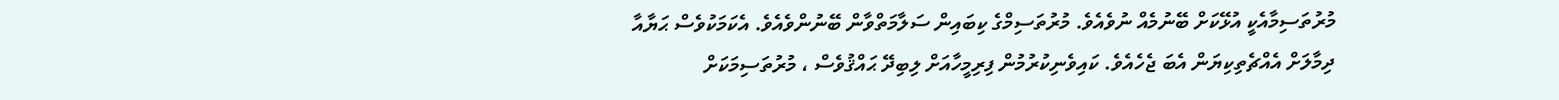މުރުތަސިމާއެކީ އުޅޭކަށް ބޭނުމެއް ނުވެއެވެ. މުރުތަސިމްގެ ކިބައިން ސަލާމަތްވާން ބޭނުންވެއެވެ. އެކަމަކުވެސް ޙަޔާއާ ދިމާލަށް އެއްޗެތިކިޔަން އެބަ ޖެހެއެވެ. ކައިވެނިކުރުމުން ފިރިމީހާއަށް ލިބިދޭ ޙައްޤުވެސް ، މުރުތަސިމަކަށް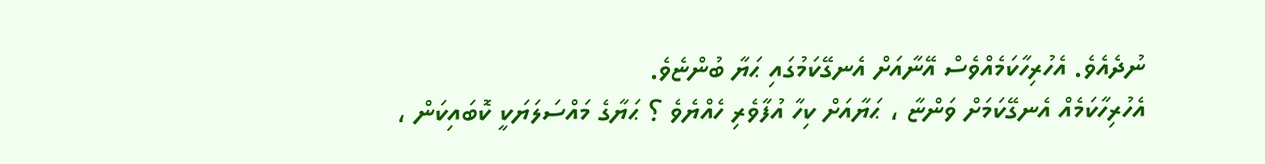ނުދެއެވެ. އެހުރިހާކަމެއްވެސް އޭނާއަށް އެނގޭކަމުގައި ޙަޔާ ބުންޏެވެ.
އެހުރިހާކަމެއް އެނގޭކަމަށް ވަންޏާ ، ޙަޔާއަށް ކިހާ އުފާވެރި ހެއްޔެވެ ؟ ޙަޔާގެ މައްސަލަޔަކީ ކޮބައިކަން ،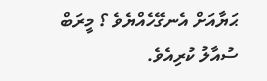ޙަޔާއަށް އެނގޭހެއްޔެވެ ؟ މީރަބް ސުއާލު ކުރިއެވެ.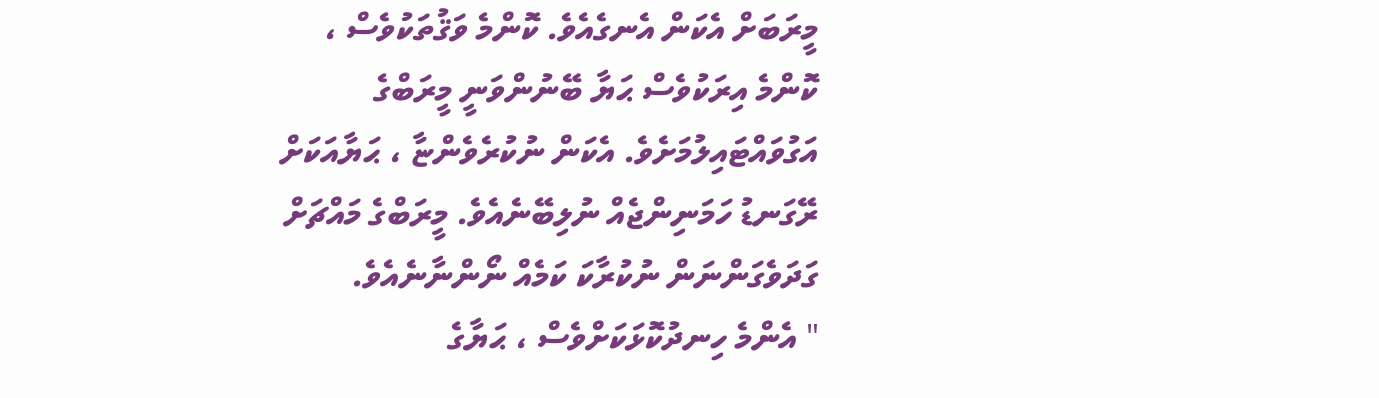މީރަބަށް އެކަން އެނގެއެވެ. ކޮންމެ ވަޤުތަކުވެސް ، ކޮންމެ އިރަކުވެސް ޙަޔާ ބޭނުންވަނީ މީރަބްގެ އަގުވައްޓައިލުމަށެވެ. އެކަން ނުކުރެވެންޏާ ، ޙަޔާއަކަށް ރޭގަނޑު ހަމަނިންޖެއް ނުލިބޭނެއެވެ. މީރަބްގެ މައްޗަށް ގަދަވެގަންނަން ނުކުރާކަ ކަމެއް ނޯންނާނެއެވެ.
" އެންމެ ހިނދުކޮޅަކަށްވެސް ، ޙަޔާގެ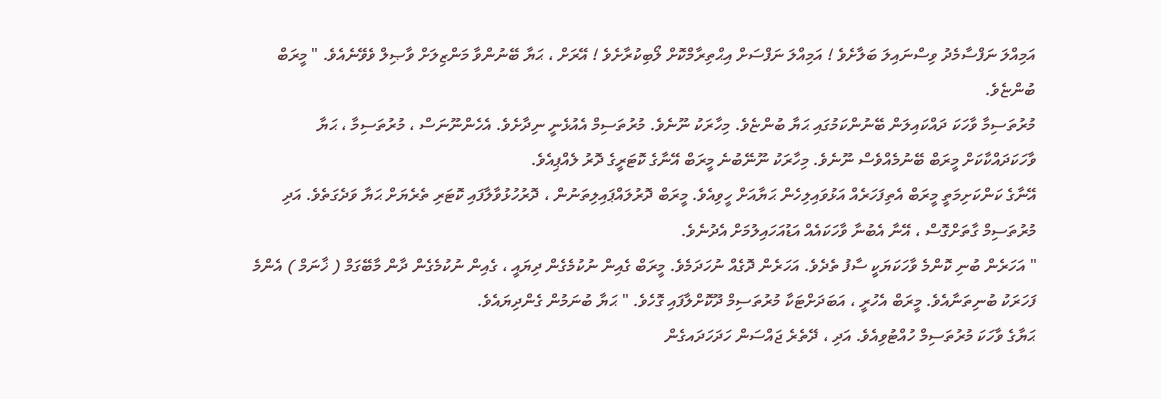އަމިއްލަ ނަފްސާމެދު ވިސްނައިލަ ބަލާށެވެ ! އަމިއްލަ ނަފްސަށް އިޙްތިރާމްކޮށް ލޯބިކުރާށެވެ ! އޭރަށް ، ޙަޔާ ބޭނުންވާ މަންޒިލަށް ވާޞިލް ވެވޭނެއެވެ. " މީރަބް ބުންޏެވެ.
މުރުތަސިމާ ވާހަކަ ދައްކައިލަން ބޭނުންކަމުގައި ޙަޔާ ބުންޏެވެ. މިހާރަކު ނޫނެވެ. މުރުތަސިމް އެއުޅެނީ ނިދާށެވެ. އެހެންނޫނަސް ، މުރުތަސިމާ ، ޙަޔާ ވާހަކަދައްކާކަށް މީރަބް ބޭނުމެއްވެސް ނޫނެވެ. މިހާރަކު ނޫނޭބުނެ މީރަބް އޭނާގެ ކޮޓަރީގެ ދޮރު ލެއްޕިއެވެ.
އޭނާގެ ކަންކަށިމަތީ މީރަބް އެތިފަހަރެއް އަޅުވައިލިހެން ޙަޔާއަށް ހީވިއެވެ. މީރަބް ދޮރުލައްޕައިލިތަނުން ، ދޮރުހުޅުވާލާފައި ކޮޓަރި ތެރެޔަށް ޙަޔާ ވަދެގަތެވެ. އަދި މުރުތަސިމް ގާތަށްގޮސް ، އޭނާ އެބުނާ ވާހަކައެއް އަޑުއަހައިލުމަށް އެދުނެވެ.
" އަހަރެން ބުނި ކޮންމެ ވާހަކަޔަކީ ސާފު ތެދެވެ. އަހަރެން ދޮގެއް ނުހަދަމެވެ. މީރަބް ގެއިން ނުކުމެގެން ދިޔައީ ، ގެއިން ނުކުމެގެން ދާން މާބޭގަމް ( ޚާނަމް ) އެންމެ ފަހަރަކު ބުނިތަނާއެވެ. މީރަބް އެހުރީ ، އަބަދަށްޓަކާ މުރުތަސިމް ދޫކޮށްލާފައި ގޮހެވެ. " ޙަޔާ ބުނަމުން ގެންދިޔައެވެ.
ޙަޔާގެ ވާހަކަ މުރުތަސިމް ހުއްޓުވިއެވެ. އަދި ، ދޭތެރެ ޖައްސަން ހަދަހަދައގެން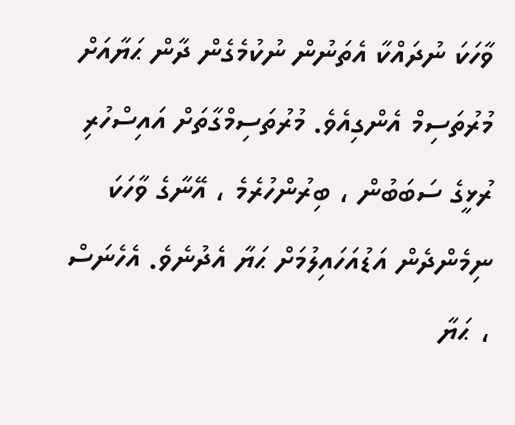ވާހަކަ ނުދައްކާ އެތަނުން ނުކުމެގެން ދާން ޙަޔާއަށް މުރުތަސިމް އެންގިއެވެ. މުރުތަސިމްގާތަށް އައިސްހުރި ރުޅީގެ ސަބަބުން ، ބިރުންހުރެމެ ، އޭނާގެ ވާހަކަ ނިމެންދެން އަޑުއަހައިލުމަށް ޙަޔާ އެދުނެވެ. އެހެނަސް ، ޙަޔާ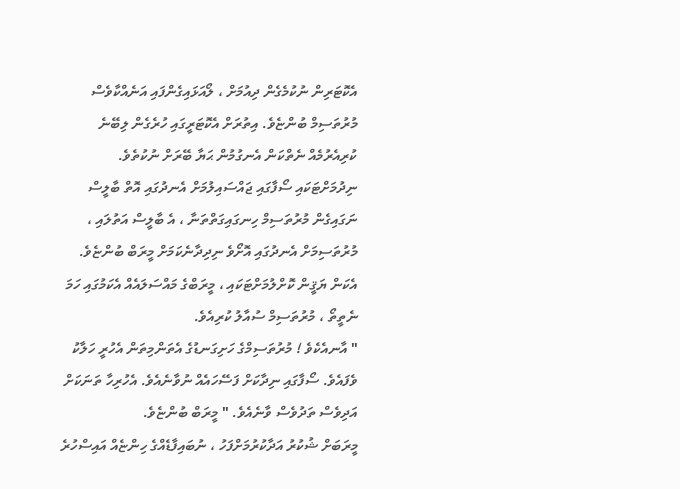އެކޮޓަރިން ނުކުމެގެން ދިއުމަށް ، ލޯއަޅައިގެންފައި އަނެއްކާވެސް މުރުތަސިމް ބުންޏެވެ. އިތުރަށް އެކޮޓަރީގައި ހުރެގެން ލިބޭނެ ކުރިއެރުމެއް ނެތްކަން އެނގުމުން ޙަޔާ ބޭރަށް ނުކުތެވެ.
ނިދުމަށްޓަކައި ސޯފާގައި ޖައްސައިލުމަށް އެނދުގައި އޮތް ބާލީސް ނަގައިގެން މުރުތަސިމް ހިނގައިގަތްތަނާ ، އެ ބާލީސް އަތުލައި ، މުރުތަސިމަށް އެނދުގައި އޮށޯވެ ނިދިދާނެކަމަށް މީރަބް ބުންޏެވެ. އެކަން ޔަޤީން ކޮށްލުމަށްޓަކައި ، މީރަބްގެ މައްސަލައެއް އެކަމުގައި ހަމަ ނެތީތޯ ، މުރުތަސިމް ސުއާލު ކުރިއެވެ.
" އާނއެކެވެ ! މުރުތަސިމްގެ ހަށިގަނޑުގެ އެތަންމިތަން އެހުރީ ހަލާކު ވެފައެވެ. ސޯފާގައި ނިދާކަށް ފަސޭހައެއް ނުވާނެއެވެ. އެހުރިހާ ތަނަކަށް އަދިވެސް ތަދުވެސް ވާނެއެވެ. " މީރަބް ބުންޏެވެ.
މީރަބަށް ޝުކުރު އަދާކުރުމަށްފަހު ، ނުބައިފާޑެއްގެ ހިންޏެއް އައިސްހުރެ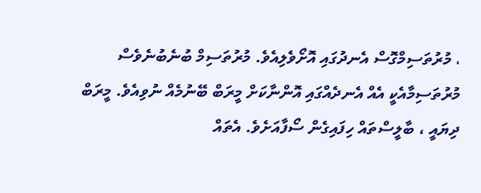، މުރުތަސިމްގޮސް އެނދުގައި އޮށޯވެލިއެވެ. މުރުތަސިމް ބުނެބުނެވެސް މުރުތަސިމާއެކީ އެއް އެނދެއްގައި އޮންނާކަށް މީރަބް ބޭނުމެއް ނުވިއެވެ. މީރަބް ދިޔައީ ، ބާލީސްތައް ހިފައިގެން ސޯފާއަށެވެ. އެތައް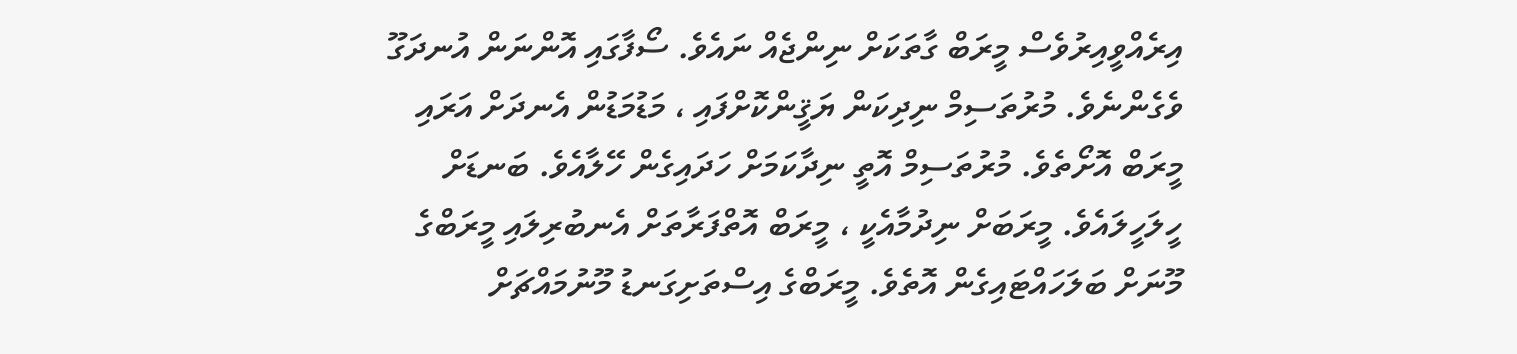އިރެއްވީއިރުވެސް މީރަބް ގާތަކަށް ނިންޖެއް ނައެވެ. ސޯފާގައި އޮންނަން އުނދަގޫ ވެގެންނެވެ. މުރުތަސިމް ނިދިކަން ޔަޤީންކޮށްފައި ، މަޑުމަޑުން އެނދަށް އަރައި މީރަބް އޮށޯތެވެ. މުރުތަސިމް އޮތީ ނިދާކަމަށް ހަދައިގެން ހޭލާއެވެ. ބަނޑަށް ހީލަހީލައެވެ. މީރަބަށް ނިދުމާއެކީ ، މީރަބް އޮތްފަރާތަށް އެނބުރިލައި މީރަބްގެ މޫނަށް ބަލަހައްޓައިގެން އޮތެވެ. މީރަބްގެ އިސްތަށިގަނޑު މޫނުމައްޗަށް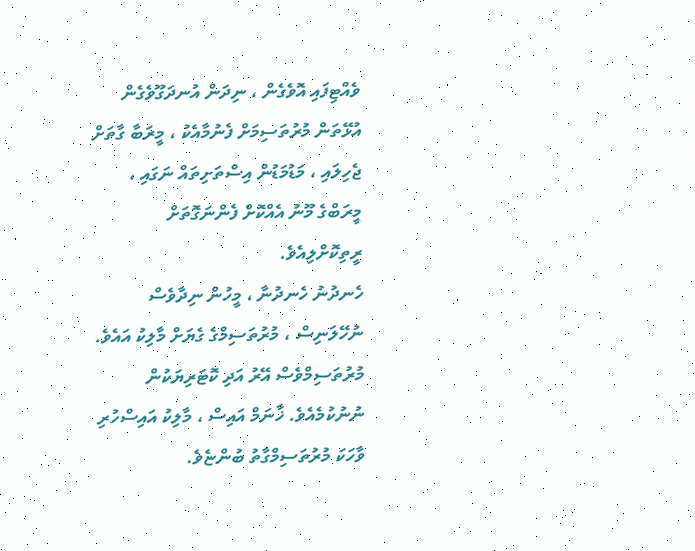ވެއްޓިފައި އޮވެގެން ، ނިދަން އުނދަގޫވެގެން އުޅޭތަން މުރުތަސިމަށް ފެނުމާއެކު ، މީރަބާ ގާތަށް ޖެހިލައި ، މަޑުމަޑުން އިސްތަށިތައް ނަގައި ، މީރަބްގެ މޫނު އެއްކޮށް ފެންނަގޮތަށް ރީތިކޮށްލިއެވެ.
ހެނދުނު ހެނދުނާ ، މީހުން ނިދާވެސް ނުހޭލަނިސް ، މުރުތަސިމްގެ ގެޔަށް މާލިކު އައެވެ. މުރުތަސިމްވެސް އޭރު އަދި ކޮޓަރިޔަކުން ނުނުކުމެއެވެ. ޚާނަމް އައިސް ، މާލިކު އައިސްހުރި ވާހަކަ މުރުތަސިމްގާތު ބުންޏެވެ.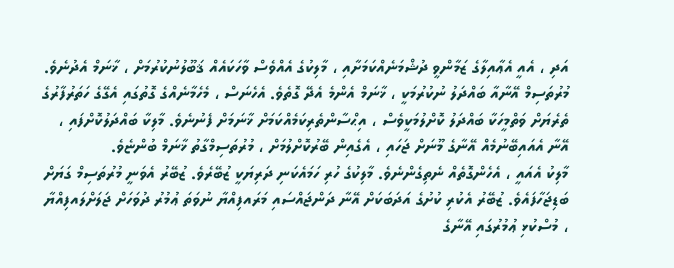އަދި ، އެއީ އެޢާއިލާގެ ޒަމާންވީ ދުޝްމަނެއްކަމަށާއި ، މާލިކުގެ އެއްވެސް ވާހަކައެއް ޤަބޫލުނުކުރުމަށް ، ޚާނަމް އެދުނެވެ. މުރުތަސިމް އޭނާއާ ބައްދަލު ނުކުރުމަކީ ، ޚާނަމް އެންމެ އެދޭ ގޮތެވެ. އެހެނަސް ، މެހެމާނެއްގެ ގޮތުގައި އެގޭގެ ހަތަރުފާރުގެ ތެރެޔަށް ވަތްމީހަކާ ބައްދަލު ކޮށްލުމަކީވެސް ، އިޙްސާންތެރިކަމެއްކަމަށް ޚާނަމަށް ފެނުނެވެ. މާލިކާ ބައްދަލުކޮށްފައި ، އޭނާ އެއައިބޭނުމެއް އޭނާގެ މޫނަށް ޖަހައި ، އެގެއިން ބޭރުކޮށްލުމަށް ، މުރުތަސިމްގާތު ޚާނަމް ބުންޏެވެ.
މާލިކު އެއައީ ، އެހެންގޮތެއް ނެތިގެންނެވެ. މާލިކުގެ ހުރި ހަމައެކަނި ދަރިޔަކީ ޒުބޭރެވެ. ޒުބޭރު އެވަނީ މުރުތަސިމް ގަޔަށް ބަޑިޖަހާފައެވެ. ޒުބޭރު އެކުރި ކުށުގެ އަދަބަކަށް އޭނާ ދަންޖައްސައި މަރައފިއްޔާ ނުވަތަ ޢުމުރު ދުވަހަށް ޖަލަށްލައފިއްޔާ ، މުސްކުޅި ޢުމުރުގައި އޭނާގެ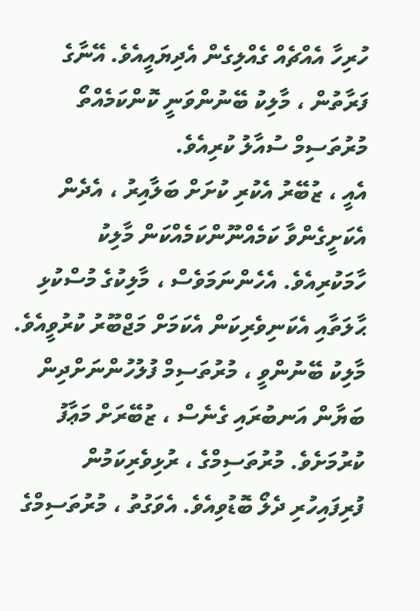ހުރިހާ އެއްޗެއް ގެއްލިގެން އެދިޔައީއެވެ. އޭނާގެ ފަރާތުން ، މާލިކު ބޭނުންވަނީ ކޮންކަމެއްތޯ މުރުތަސިމް ސުއާލު ކުރިއެވެ.
އެއީ ، ޒުބޭރު އެކުރި ކުށަށް ބަލާއިރު ، އެދެން އެކަށީގެންވާ ކަމެއްނޫންކަމެއްކަން މާލިކު ހާމަކުރިއެވެ. އެހެންނަމަވެސް ، މާލިކުގެ މުސްކުޅި ޙާލަތާއި އެކަނިވެރިކަން އެކަމަށް މަޖްބޫރު ކުރުވީއެވެ. މާލިކު ބޭނުންވީ ، މުރުތަސިމް ފުލުހުންނަށްދިން ބަޔާން އަނބުރައި ގެނެސް ، ޒުބޭރަށް މަޢާފު ކުރުމަށެވެ. މުރުތަސިމްގެ ، ރުޅިވެރިކަމުން ފުރިފައިހުރި ދެލޯ ބޮޑުވިއެވެ. އެވަގުތު ، މުރުތަސިމްގެ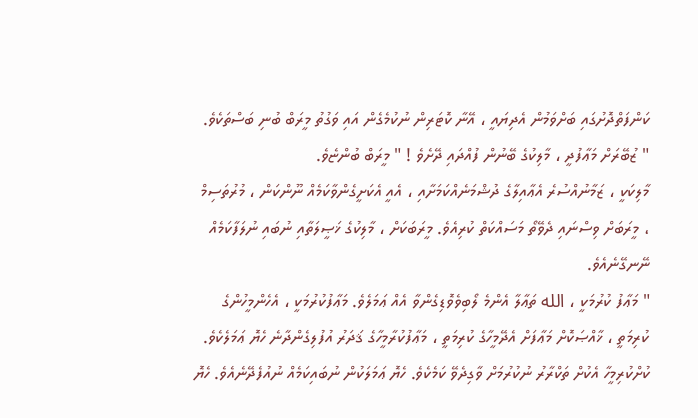ކަންފަތްދޮށުގައި ބަށްވަމުން އެދިޔައީ ، އޭނާ ކޮޓަރިން ނުކުމެގެން އައި ވަގުތު މީރަބް ބުނި ބަސްތަކެވެ.
" ޒުބޭރަށް މަޢާފުދީ ، މާލިކުގެ ބޭނުން ފުއްދައި ދޭށެވެ ! " މީރަބް ބުންޏެވެ.
މާލިކަކީ ، ޒަމާނުއްސުރެ އެޢާއިލާގެ ދުޝްމަނެއްކަމަށާއި ، އެއީ އެކަށީގެންވާކަމެއް ނޫންކަން ، މުރުތަސިމް ، މީރަބަށް ވިސްނައި ދެވޭތޯ މަސައްކަތް ކުރިއެވެ. މީރަބަކަށް ، މާލިކުގެ ޚަޞީލަތާއި ނުބައި ނުލަފާކަމެއް ނޭނގޭނެއެވެ.
" މަޢާފު ކުރުމަކީ ، الله ތަޢާލާ އެންމެ ލޯބިވެވޮޑިގެންވާ އެއް ޢަމަލެވެ. މަޢާފުކުރުމަކީ ، އެހެންމީހުންގެ ކުރިމަތީ ، ޚާއްޞަކޮށް މަޢާފަށް އެދޭމީހާގެ ކުރިމަތީ ، މަޢާފުކުރާމީހާގެ ޤަދަރު އުފުލިގެންދާނެ ހެޔޮ ޢަމަލެކެވެ. ކުށްކުރިމީހާ އެކުށް ތަކްރާރު ނުކުރުމަށް ވާގިދެވޭ ކަމެކެވެ. ހެޔޮ ޢަމަލަކުން ނުބައިކަމެއް ނުއުފެދޭނެއެވެ. ހެޔޮ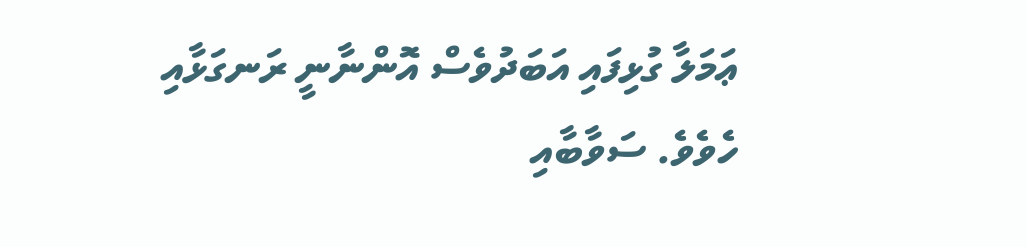ޢަމަލާ ގުޅިފައި އަބަދުވެސް އޮންނާނީ ރަނގަޅާއި ހެވެވެ. ސަވާބާއި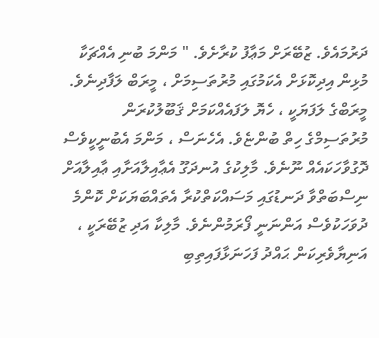ދަރުމައެވެ. ޒުބޭރަށް މަޢާފު ކުރާށެވެ. " މަންމަ ބުނި އެއްޗަކާ މުޅިން އިދިކޮޅަށް އެކަމުގައި މުރުތަސިމަށް ، މީރަބް ލަފާދިނެވެ.
މީރަބްގެ ލަފަޔަކީ ، ހެޔޮ ލަފައެއްކަމަށް ޤަބޫލުކުރަން މުރުތަސިމްގެ ހިތް ބުންޏެވެ. އެހެނަސް ، މަންމަ އެބުނީކީވެސް ދޮގުވާހަކައެއް ނޫނެވެ. މާލިކުގެ އުނދަގޫ އެޢާއިލާއަށާއި ޢާއިލާއަށް ނިސްބަތްވާ ދަނޑުގައި މަސައްކަތްކުރާ އެތައްބަޔަކަށް ކޮންމެ ދުވަހަކުވެސް އަންނަނީ ފޯރަމުންނެވެ. މާލިކާ އަދި ޒުބޭރަކީ ، އަނިޔާވެރިކަން ޙައްދު ފަހަނަޅާފައިތިބި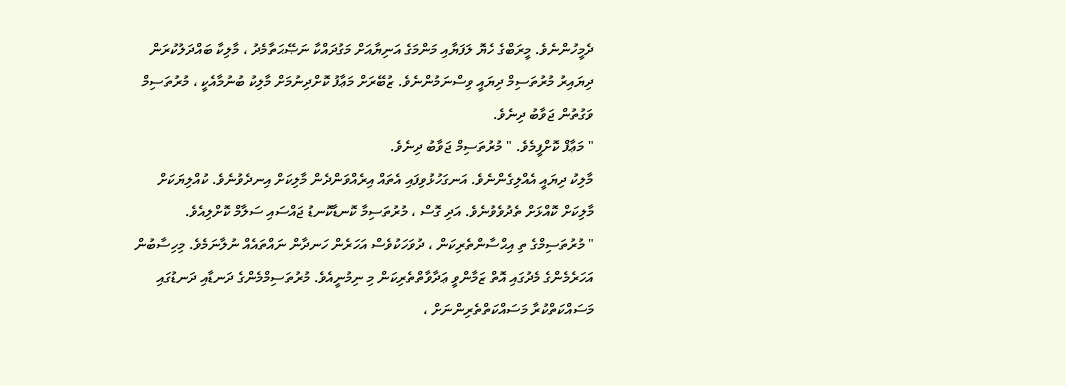ދެމީހުންނެވެ. މީރަބްގެ ހެޔޮ ލަފަޔާއި މަންމަގެ އަނިޔާއަށް މަގުދައްކާ ނަޞޭޙަތާމެދު ، މާލިކާ ބައްދަލުކުރަން ދިޔައިރު މުރުތަސިމް ދިޔައީ ވިސްނަމުންނެވެ. ޒުބޭރަށް މަޢާފު ކޮށްދިނުމަށް މާލިކު ބުނުމާއެކީ ، މުރުތަސިމް ވަގުތުން ޖަވާބު ދިނެވެ.
" މަޢާފް ކޮށްފީމެވެ. " މުރުތަސިމް ޖަވާބު ދިނެވެ.
މާލިކު ދިޔައީ އެއްލިގެންނެވެ. އަނގަހުޅުވިފައި އެތައް އިރެއްވަންދެން މާލިކަށް އިނދެވުނެވެ. ކުއްލިޔަކަށް މާލިކަށް ކޮއްޅަށް ތެދުވެވުނެވެ. އަދި ގޮސް ، މުރުތަސިމާ ކޮނޑާކޮނޑު ޖައްސައި ސަލާމް ކޮށްލިއެވެ.
" މުރުތަސިމްގެ ތި އިޙްސާންތެރިކަން ، ދުވަހަކުވެސް އަހަރެން ހަނދާން ނައްތައެއް ނުލާނަމެވެ. މިހިސާބުން އަހަރެމެންގެ މެދުގައި އޮތް ޒަމާންވީ ޢަދާވާތްތެރިކަން މި ނިމުނީއެވެ. މުރުތަސިމްމެންގެ ދަނޑާއި ދަނޑުގައި މަސައްކަތްކުރާ މަސައްކަތްތެރިންނަށް ،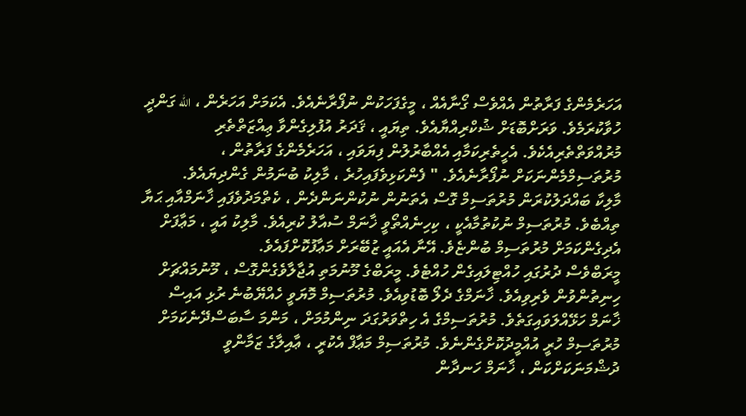އަހަރެމެންގެ ފަރާތުން އެއްވެސް ގޯނާއެއް ، މީގެފަހަކުން ނުފޯރާނެއެވެ. އެކަމަށް އަހަރެން ، الله ގަންދީ ހުވާކުރަމެވެ. ވަރަށްބޮޑަށް ޝުކްރިއްޔާއެވެ. ތިޔައީ ، ޤަދަރު އުފުލިގެންވާ ޢިއްޒަތްތެރި މުރުއްވަތްތެރިއެކެވެ. އެހީތެރިކަމާއި އެއްބާރުލުން ފިޔަވައި ، އަހަރެމެންގެ ފަރާތުން ، މުރުތަސިމްމެންނަކަށް ނުފޯރާނެއެވެ. " ފެންކަޅިވެފައިހުރެ ، މާލިކު ބުނަމުން ގެންދިޔައެވެ.
މާލިކާ ބައްދަލުކުރަން މުރުތަސިމް ގޮސް އެތަނުން ނުކުންނަންދެން ، ކެތްމަދުވެފައި ޚާނަމްއާއި ޙަޔާ ތިއްބެވެ. މުރުތަސިމް ނުކުތުމާއެކީ ، ކިހިނެއްތޯވީ ޚާނަމް ސުއާލު ކުރިއެވެ. މާލިކު އައީ ، މަޢާފަށް އެދިގެންކަމަށް މުރުތަސިމް ބުންޏެވެ. އޭނާ އެއައީ ޒުބޭރަށް މަޢާފުކޮށްފައެވެ.
މީރަބްވެސް ދުރުގައި ހުއްޓިލައިގެން ހުއްޓެވެ. މީރަބްގެ މޫނުމަތި އުޖާލާވެގެންގޮސް ، މޫނުމައްޗަށް ހިނިތުންވުން ވެރިވިއެވެ. ޚާނަމްގެ ދެލޯ ބޮޑުވިއެވެ. މުރުތަސިމް މޮޔަވީ ހެއްޔޭބުނެ ރުޅި އައިސް ޚާނަމް ހަޅޭއްލަވައިގަތެވެ. މުރުތަސިމްގެ އެ ހިތްވަރުގަދަ ނިންމުމަށް ، މަންމަ ސާބަސްދޭނެކަމަށް މުރުތަސިމް ހުރީ އުއްމީދުކޮށްގެންނެވެ. މުރުތަސިމް މަޢާފް އެކުރީ ، ޢާއިލާގެ ޒަމާންވީ ދުޝްމަނަކަށްކަން ، ޚާނަމް ހަނދާން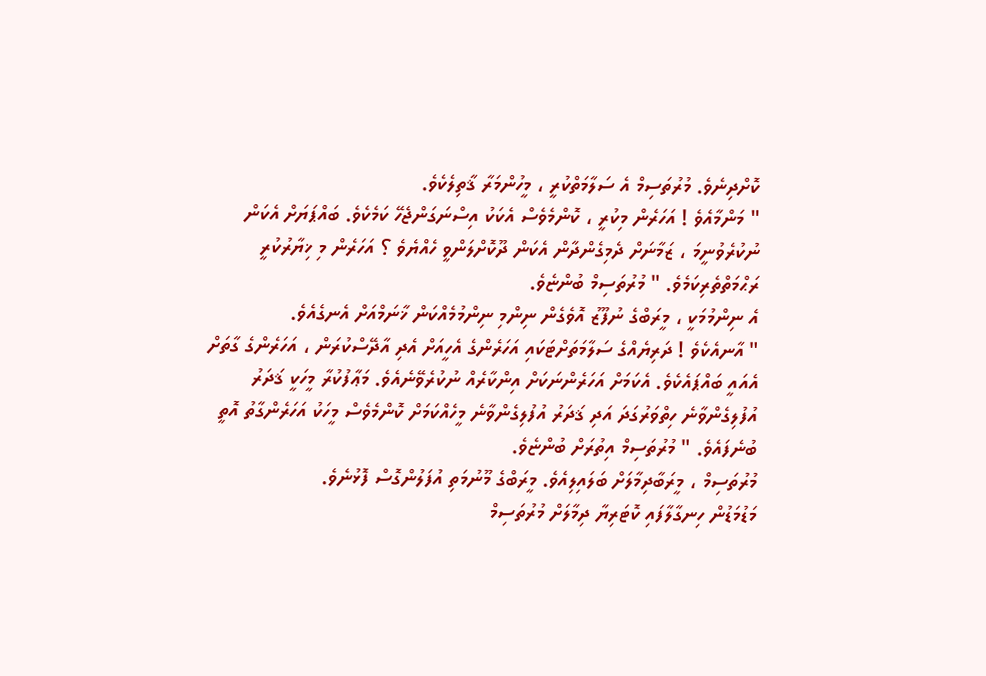ކޮށްދިނެވެ. މުރުތަސިމް އެ ސަލާމަތްކުރީ ، މީހުންމަރާ ޤާތިލެކެވެ.
" މަންމާއެވެ ! އަހަރެން މިކުރީ ، ކޮންމެވެސް އެކަކު އިސްނަގަންޖެހޭ ކަމެކެވެ. ބައްޕަޔަށް އެކަން ނުކުރެވުނީމަ ، ޒަމާނަށް ދެމިގެންދާން އެކަން ދޫކޮށްލަންވީ ހެއްޔެވެ ؟ އަހަރެން މި ޚިޔާރުކުރީ ރަޙްމަތްތެރިކަމެވެ. " މުރުތަސިމް ބުންޏެވެ.
އެ ނިންމުމަކީ ، މީރަބްގެ ނުފޫޒު އޮވެގެން ނިންމި ނިންމުމެއްކަން ޚާނަމްއަށް އެނގެއެވެ.
" އާނއެކެވެ ! ދަރިޔެއްގެ ސަލާމަތަށްޓަކައި އަހަރެންގެ އެހީއަށް އެދި އާދޭސްކުރަން ، އަހަރެންގެ ގާތަށް އެއައީ ބައްޕައެކެވެ. އެކަމަށް އަހަރެންނަކަށް އިންކާރެއް ނުކުރެވޭނެއެވެ. މަޢާފުކުރާ މީހަކީ ޤަދަރު އުފުލިގެންވާނެ ހިތްވަރުގަދަ އަދި ޤަދަރު އުފުލިގެންވާނެ މީހެއްކަމަށް ކޮންމެވެސް މީހަކު އަހަރެންގާތު އޮތީ ބުނެފައެވެ. " މުރުތަސިމް އިތުރަށް ބުންޏެވެ.
މުރުތަސިމް ، މީރަބާދިމާލަށް ބަލައިލިއެވެ. މީރަބްގެ މޫނުމަތި އުފަލުންގޮސް ފޮޅުނެވެ.
މަޑުމަޑުން ހިނގާލާފައި ކޮޓަރިޔާ ދިމާލަށް މުރުތަސިމް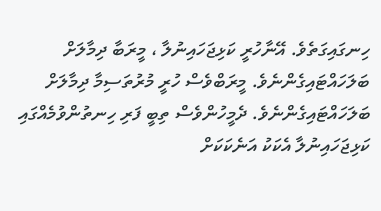ހިނގައިގަތެވެ. އޭނާހުރީ ކަޅިޖަހައިނުލާ ، މީރަބާ ދިމާލަށް ބަލަހައްޓައިގެންނެވެ. މީރަބްވެސް ހުރީ މުރުތަސިމާ ދިމާލަށް ބަލަހައްޓައިގެންނެވެ. ދެމީހުންވެސް ތިބީ ފަރި ހިނތުންވުމެއްގައި ކަޅިޖަހައިނުލާ އެކަކު އަނެކަކަށް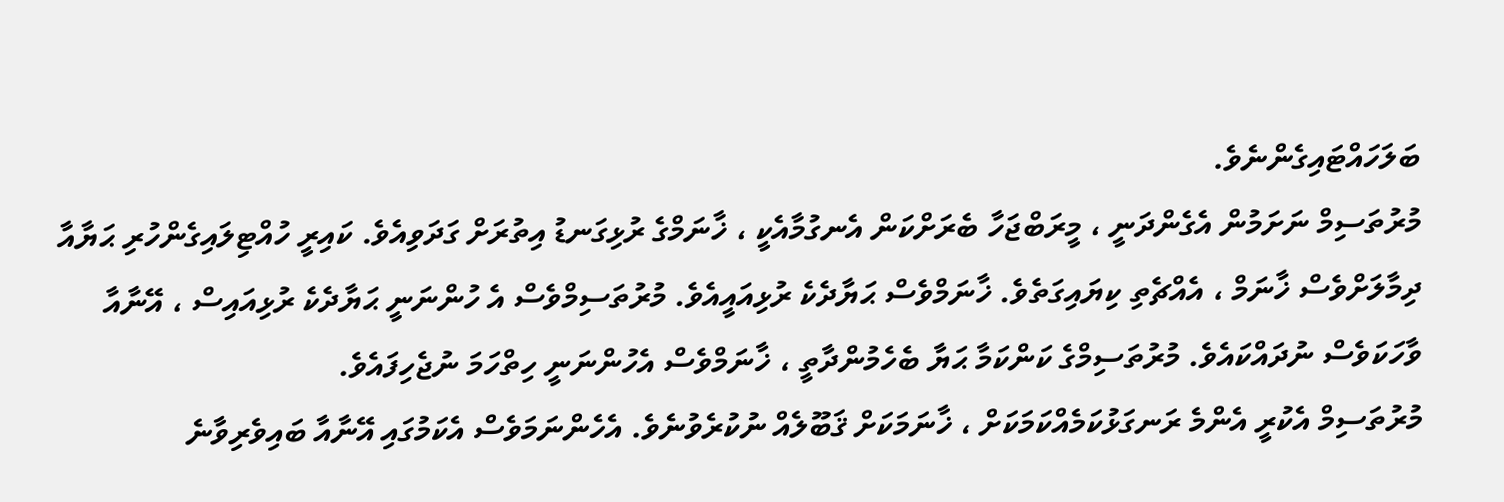ބަލަހައްޓައިގެންނެވެ.
މުރުތަސިމް ނަށަމުން އެގެންދަނީ ، މީރަބްޖަހާ ބެރަށްކަން އެނގުމާއެކީ ، ޚާނަމްގެ ރުޅިގަނޑު އިތުރަށް ގަދަވިއެވެ. ކައިރީ ހުއްޓިލައިގެންހުރި ޙަޔާއާ ދިމާލަށްވެސް ޚާނަމް ، އެއްޗެތި ކިޔައިގަތެވެ. ޚާނަމްވެސް ޙަޔާދެކެ ރުޅިއައީއެވެ. މުރުތަސިމްވެސް އެ ހުންނަނީ ޙަޔާދެކެ ރުޅިއައިސް ، އޭނާއާ ވާހަކަވެސް ނުދައްކައެވެ. މުރުތަސިމްގެ ކަންކަމާ ޙަޔާ ބެހެމުންދާތީ ، ޚާނަމްވެސް އެހުންނަނީ ހިތްހަމަ ނުޖެހިފައެވެ.
މުރުތަސިމް އެކުރީ އެންމެ ރަނގަޅުކަމެއްކަމަކަށް ، ޚާނަމަކަށް ޤަބޫލެއް ނުކުރެވުނެވެ. އެހެންނަމަވެސް އެކަމުގައި އޭނާއާ ބައިވެރިވާނެ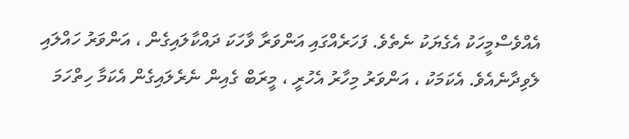އެއްވެސްމީހަކު އެގެޔަކު ނެތެވެ. ފަހަރެއްގައި އަންވަރާ ވާހަކަ ދައްކާލައިގެން ، އަންވަރު ހައްލައި ލެވިދާނެއެވެ. އެކަމަކު ، އަންވަރު މިހާރު އެހުރީ ، މީރަބް ގެއިން ނެރެލައިގެން އެކަމާ ހިތްހަމަ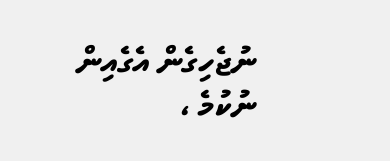ނުޖެހިގެން އެގެއިން ނުކުމެ ،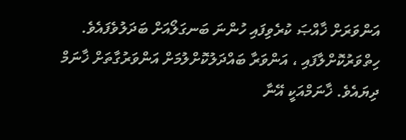އަންވަރަށް ޚާއްޞަ ކުރެވިފައި ހުންނަ ބަނގަލޯއަށް ބަދަލުވެފައެވެ.
ހިތްވަރުކޮށްލާފައި ، އަންވަރާ ބައްދަލުކޮށްލުމަށް އަންވަރުގާތަށް ޚާނަމް ދިޔައެވެ. ޚާނަމްއަކީ އޭނާ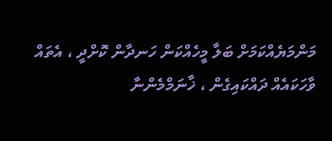މަންމަޔެއްކަމަށް ބަލާ މީހެއްކަން ހަނދާން ކޮށްދީ ، އެތައް ވާހަކައެއް ދައްކައިގެން ، ޚާނަމްމެންނާ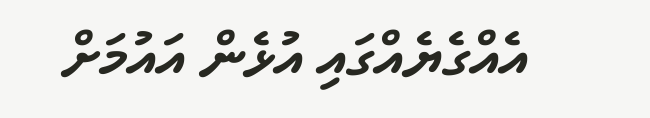އެއްގެޔެއްގައި އުޅެން އައުމަށް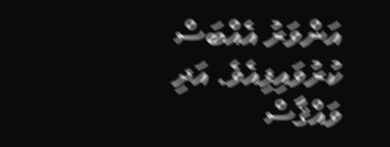އަންވަރު އެއްބަސް ކުރުވައިފިއެވެ. އަދި ވައްޤާސް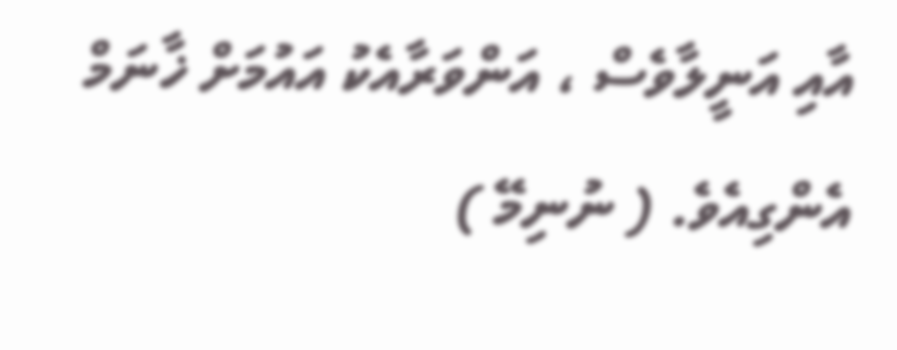އާއި އަނީލާވެސް ، އަންވަރާއެކު އައުމަށް ޚާނަމް އެންގިއެވެ. ( ނުނިމޭ )